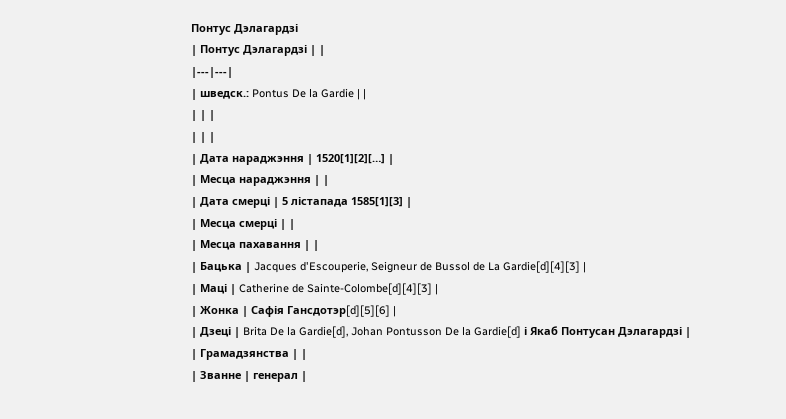Понтус Дэлагардзі
| Понтус Дэлагардзі | |
|---|---|
| шведск.: Pontus De la Gardie | |
| | |
| | |
| Дата нараджэння | 1520[1][2][…] |
| Месца нараджэння | |
| Дата смерці | 5 лістапада 1585[1][3] |
| Месца смерці | |
| Месца пахавання | |
| Бацька | Jacques d'Escouperie, Seigneur de Bussol de La Gardie[d][4][3] |
| Маці | Catherine de Sainte-Colombe[d][4][3] |
| Жонка | Сафія Гансдотэр[d][5][6] |
| Дзеці | Brita De la Gardie[d], Johan Pontusson De la Gardie[d] і Якаб Понтусан Дэлагардзі |
| Грамадзянства | |
| Званне | генерал |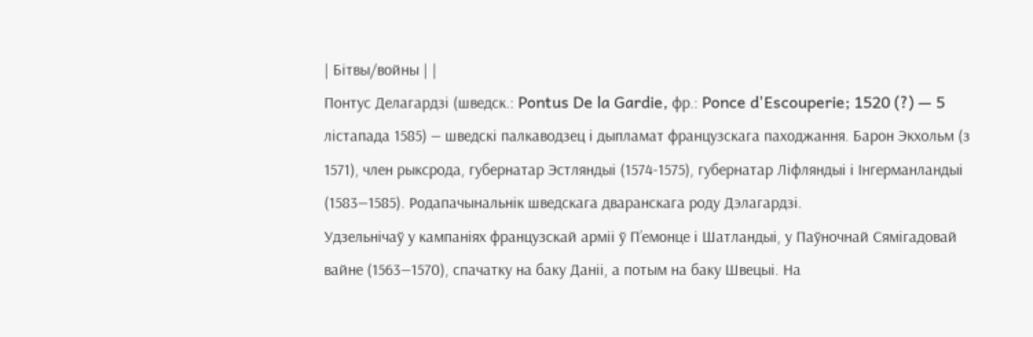| Бітвы/войны | |
Понтус Делагардзі (шведск.: Pontus De la Gardie, фр.: Ponce d'Escouperie; 1520 (?) — 5 лістапада 1585) — шведскі палкаводзец і дыпламат французскага паходжання. Барон Экхольм (з 1571), член рыксрода, губернатар Эстляндыі (1574-1575), губернатар Ліфляндыі і Інгерманландыі (1583—1585). Родапачынальнік шведскага дваранскага роду Дэлагардзі.
Удзельнічаў у кампаніях французскай арміі ў П’емонце і Шатландыі, у Паўночнай Сямігадовай вайне (1563—1570), спачатку на баку Даніі, а потым на баку Швецыі. На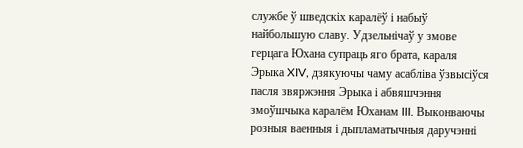службе ў шведскіх каралёў і набыў найбольшую славу. Удзельнічаў у змове герцага Юхана супраць яго брата, караля Эрыка XIV, дзякуючы чаму асабліва ўзвысіўся пасля звяржэння Эрыка і абвяшчэння змоўшчыка каралём Юханам III. Выконваючы розныя ваенныя і дыпламатычныя даручэнні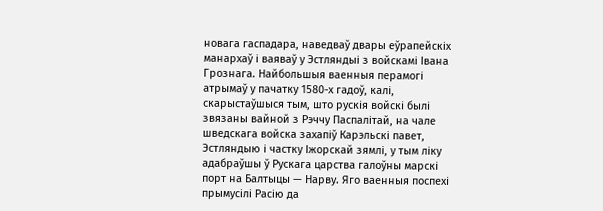новага гаспадара, наведваў двары еўрапейскіх манархаў і ваяваў у Эстляндыі з войскамі Івана Грознага. Найбольшыя ваенныя перамогі атрымаў у пачатку 1580-х гадоў, калі, скарыстаўшыся тым, што рускія войскі былі звязаны вайной з Рэччу Паспалітай, на чале шведскага войска захапіў Карэльскі павет, Эстляндыю і частку Іжорскай зямлі, у тым ліку адабраўшы ў Рускага царства галоўны марскі порт на Балтыцы — Нарву. Яго ваенныя поспехі прымусілі Расію да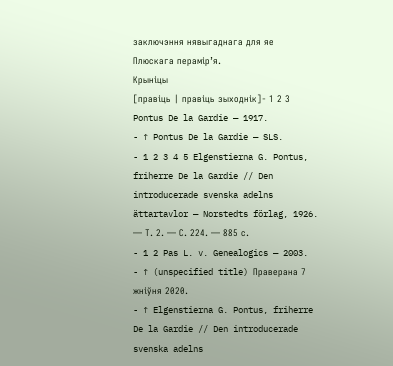заключэння нявыгаднага для яе Плюскага перамір’я.
Крыніцы
[правіць | правіць зыходнік]- 1 2 3 Pontus De la Gardie — 1917.
- ↑ Pontus De la Gardie — SLS.
- 1 2 3 4 5 Elgenstierna G. Pontus, friherre De la Gardie // Den introducerade svenska adelns ättartavlor — Norstedts förlag, 1926. — Т. 2. — С. 224. — 885 с.
- 1 2 Pas L. v. Genealogics — 2003.
- ↑ (unspecified title) Праверана 7 жніўня 2020.
- ↑ Elgenstierna G. Pontus, friherre De la Gardie // Den introducerade svenska adelns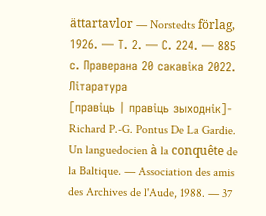ättartavlor — Norstedts förlag, 1926. — Т. 2. — С. 224. — 885 с. Праверана 20 сакавіка 2022.
Літаратура
[правіць | правіць зыходнік]- Richard P.-G. Pontus De La Gardie. Un languedocien à la conquête de la Baltique. — Association des amis des Archives de l'Aude, 1988. — 37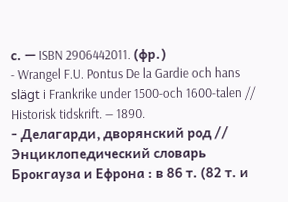с. — ISBN 2906442011. (фр.)
- Wrangel F.U. Pontus De la Gardie och hans slägt i Frankrike under 1500-och 1600-talen // Historisk tidskrift. — 1890.
- Делагарди, дворянский род // Энциклопедический словарь Брокгауза и Ефрона : в 86 т. (82 т. и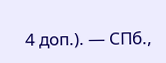4 доп.). — СПб.,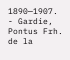1890—1907.
- Gardie, Pontus Frh. de la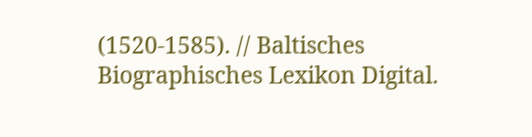(1520-1585). // Baltisches Biographisches Lexikon Digital.